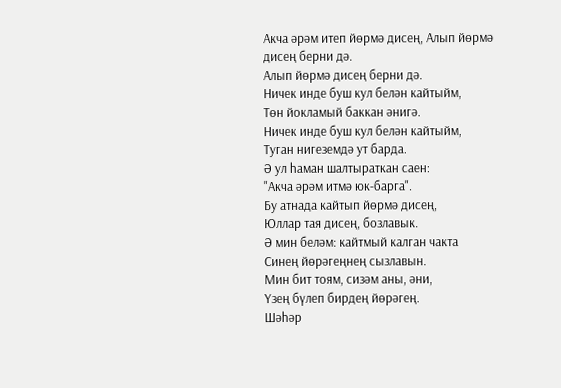Акча әрәм итеп йөрмә дисең, Алып йөрмә дисең берни дә.
Алып йөрмә дисең берни дә.
Ничек инде буш кул белән кайтыйм,
Төн йокламый баккан әнигә.
Ничек инде буш кул белән кайтыйм,
Туган нигеземдә ут барда.
Ә ул һаман шалтыраткан саен:
"Акча әрәм итмә юк-барга".
Бу атнада кайтып йөрмә дисең,
Юллар тая дисең, бозлавык.
Ә мин беләм: кайтмый калган чакта
Синең йөрәгеңнең сызлавын.
Мин бит тоям, сизәм аны, әни,
Үзең бүлеп бирдең йөрәгең.
Шәһәр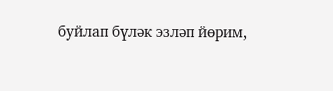буйлап бүләк эзләп йөрим,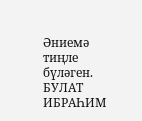Әниемә тиңле бүләген.
БУЛАТ ИБРАҺИМ